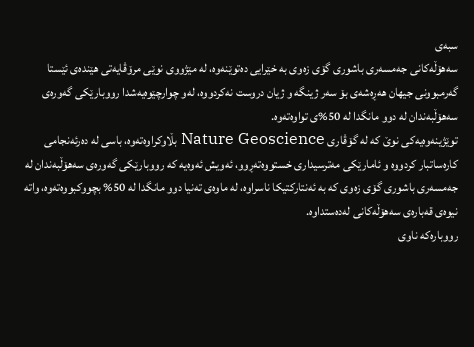سبەى
سەهۆڵەکانی جەمسەری باشوری گۆی زەوی بە خێرایی دەتوێنەوە، لە مێژووی نوێی مرۆڤایەتی هێندەی ئێستا گەرمبوونی جیهان هەڕەشەی بۆ سەر ژینگە و ژیان دروست نەکردووە، لەو چوارچێوەیەشدا رووبارێکی گەورەی سەهۆڵبەندان لە دوو مانگدا لە 50%ى تواوەتەوە.
توێژینەوەیەکی نوێ کە لە گۆڤاری Nature Geoscience بڵاوکراوەتەوە، باسی لە دەرئەنجامی کارەساتبار کردووە و ئامارێکی مەترسیداری خستووەتەڕوو، ئەویش ئەوەیە کە رووبارێکی گەورەی سەهۆڵبەندان لە جەمسەری باشوری گۆی زەوی کە بە ئەنتارکتیکا ناسراوە، لە ماوەی تەنیا دوو مانگدا لە 50% بچووکبووەتەوە، واتە نیوەی قەبارەی سەهۆڵەکانی لەدەستداوە.
رووبارەکە ناوی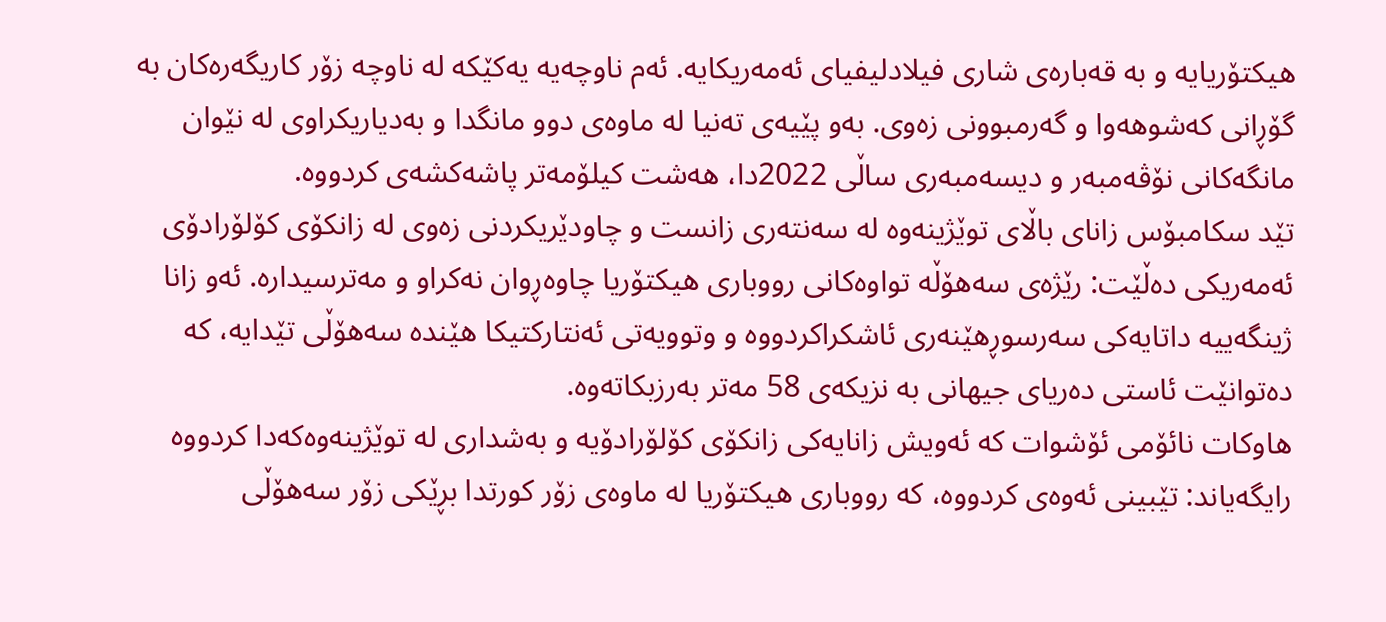هیکتۆریایە و بە قەبارەی شاری فیلادلیفیای ئەمەریکایە. ئەم ناوچەیە یەکێکە لە ناوچە زۆر کاریگەرەکان بە گۆڕانی کەشوهەوا و گەرمبوونی زەوی. بەو پێیەی تەنیا لە ماوەی دوو مانگدا و بەدیاریکراوی لە نێوان مانگەکانی نۆڤەمبەر و دیسەمبەری ساڵی 2022دا، هەشت کیلۆمەتر پاشەکشەی کردووە.
تێد سکامبۆس زانای باڵای توێژینەوە لە سەنتەری زانست و چاودێریکردنی زەوی لە زانکۆی کۆلۆرادۆی ئەمەریکی دەڵێت: رێژەی سەهۆڵە تواوەکانی رووباری هیکتۆریا چاوەڕوان نەکراو و مەترسیدارە. ئەو زانا ژینگەییە داتایەکی سەرسوڕهێنەری ئاشکراکردووە و وتوویەتی ئەنتارکتیکا هێندە سەهۆڵی تێدایە، کە دەتوانێت ئاستی دەریای جیهانی بە نزیکەی 58 مەتر بەرزبکاتەوە.
هاوکات نائۆمی ئۆشوات کە ئەویش زانایەکی زانکۆی کۆلۆرادۆیە و بەشداری لە توێژینەوەکەدا کردووە رایگەیاند: تێبینی ئەوەی کردووە، کە رووباری هیکتۆریا لە ماوەی زۆر کورتدا بڕێکی زۆر سەهۆڵی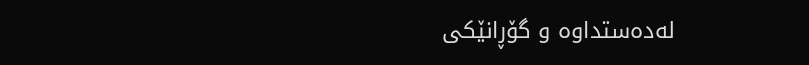لەدەستداوە و گۆڕانێکی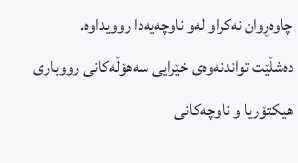چاوەڕوان نەکراو لەو ناوچەیەدا روویداوە.
دەشڵێت تواندنەوەی خێرایی سەهۆڵەکانی رووباری هیکتۆریا و ناوچەکانی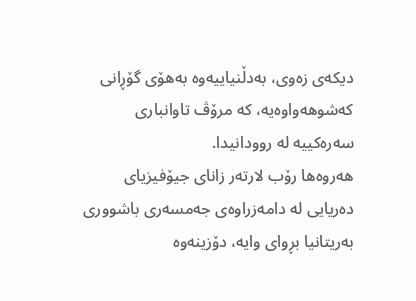دیکەی زەوی، بەدڵنیاییەوە بەهۆی گۆڕانی کەشوهەواوەیە، کە مرۆڤ تاوانباری سەرەکییە لە روودانیدا.
هەروەها رۆب لارتەر زانای جیۆفیزیای دەریایی لە دامەزراوەی جەمسەری باشووری بەریتانیا بڕوای وایە، دۆزینەوە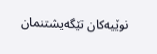نوێیەکان تێگەیشتنمان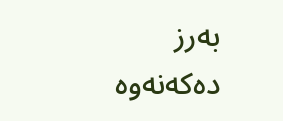بەرز دەکەنەوە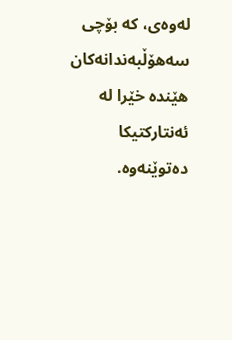لەوەی، کە بۆچی سەهۆڵبەندانەکان هێندە خێرا لە ئەنتارکتیکا دەتوێنەوە.